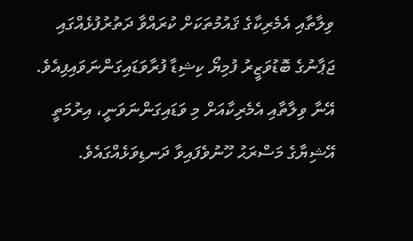ވިލާތާއި އެމެރިކާގެ ޤައުމުތަކަށް ކުރައްވާ ދަތުރުފުޅެއްގައި ޖަޕާނުގެ ބޮޑުވަޒީރު ފުމިޔޯ ކިޝިޑާ ފުރާވަޑައިގަންނަވައިފިއެވެ. އޭނާ ވިލާތާއި އެމެރިކާއަށް މި ވަޑައިގަންނަވަނީ، އިރުމަތީ އޭޝިޔާގެ މަސްރަޙު ހޫނުވެފައިވާ ދަނޑިވަޅެއްގައެވެ.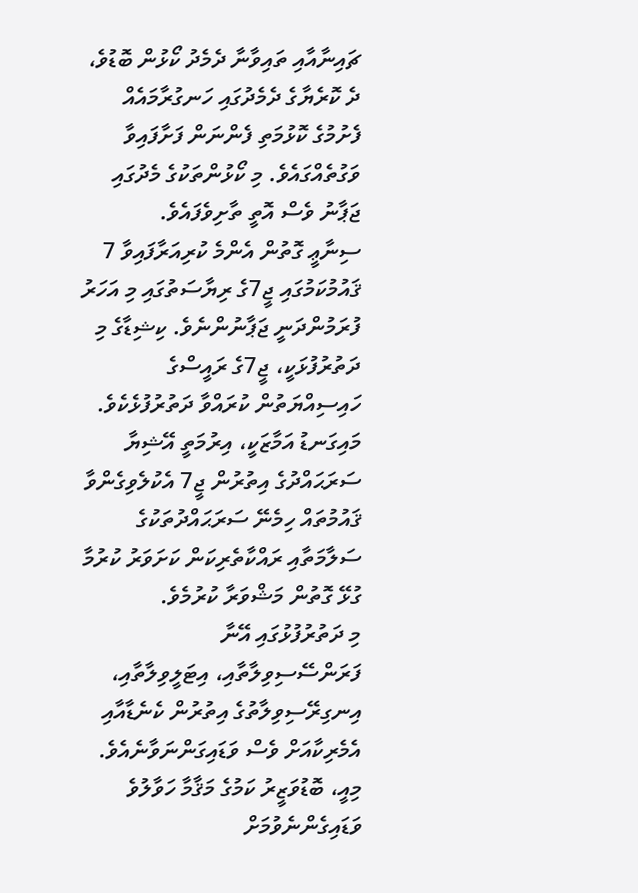ޗައިނާއާއި ތައިވާނާ ދެމެދު ކޯޅުން ބޮޑުވެ، ދެ ކޮރެޔާގެ ދެމެދުގައި ހަނގުރާމައެއް ފެށުމުގެ ކޮޅުމަތި ފެންނަން ފަށާފައިވާ ވަގުތެއްގައެވެ. މި ކޯޅުންތަކުގެ މެދުގައި ޖަޕާނު ވެސް އޮތީ ތާށިވެފައެވެ.
ސިނާޢީ ގޮތުން އެންމެ ކުރިއަރާފައިވާ 7 ޤައުމުކަމުގައި ޖީ7ގެ ރިޔާސަތުގައި މި އަހަރު ފުރަމުންދަނީ ޖަޕާނުންނެވެ. ކިޝިޑާގެ މި ދަތުރުފުޅަކީ، ޖީ7ގެ ރައީސްގެ ހައިސިއްޔަތުން ކުރައްވާ ދަތުރުފުޅެކެވެ. މައިގަނޑު އަމާޒަކީ، އިރުމަތީ އޭޝިޔާ ސަރަޙައްދުގެ އިތުރުން ޖީ7 އެކުލެވިގެންވާ ޤައުމުތައް ހިމެނޭ ސަރަޙައްދުތަކުގެ ސަލާމަތާއި ރައްކާތެރިކަން ކަށަވަރު ކުރުމާ ގުޅޭ ގޮތުން މަޝްވަރާ ކުރުމެވެ.
މި ދަތުރުފުޅުގައި އޭނާ ފަރަންސޭސިވިލާތާއި، އިޓަލީވިލާތާއި، އިނގިރޭސިވިލާތުގެ އިތުރުން ކެނެޑާއާއި އެމެރިކާއަށް ވެސް ވަޑައިގަންނަވާނެއެވެ. މިއީ، ބޮޑުވަޒީރު ކަމުގެ މަޤާމާ ހަވާލުވެ ވަޑައިގެންނެވުމަށް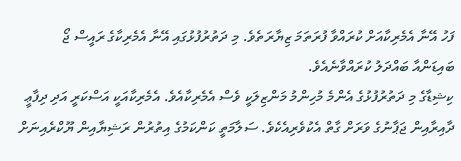ފަހު އޭނާ އެމެރިކާއަށް ކުރައްވާ ފުރަތަމަ ޒިޔާރަތެވެ. މި ދަތުރުފުޅުގައި އޭނާ އެމެރިކާގެ ރައީސް ޖޯ ބައިޑަންއާ ބައްދަލު ކުރައްވާނެއެވެ.
ކިޝިޑާގެ މި ދަތުރުފުޅުގެ އެންމެ މުހިންމު މަންޒިލަކީ ވެސް އެމެރިކާއެވެ. އެމެރިކާއަކީ އަސްކަރީ އަދި ދިފާޢީ ދާއިރާއިން ޖަޕާނުގެ ވަރަށް ގާތް އެކުވެރިއެކެވެ. ސަލާމަތީ ކަންކަމުގެ އިތުރުން ރަޝިޔާއިން ޔޫކްރެއިނަށް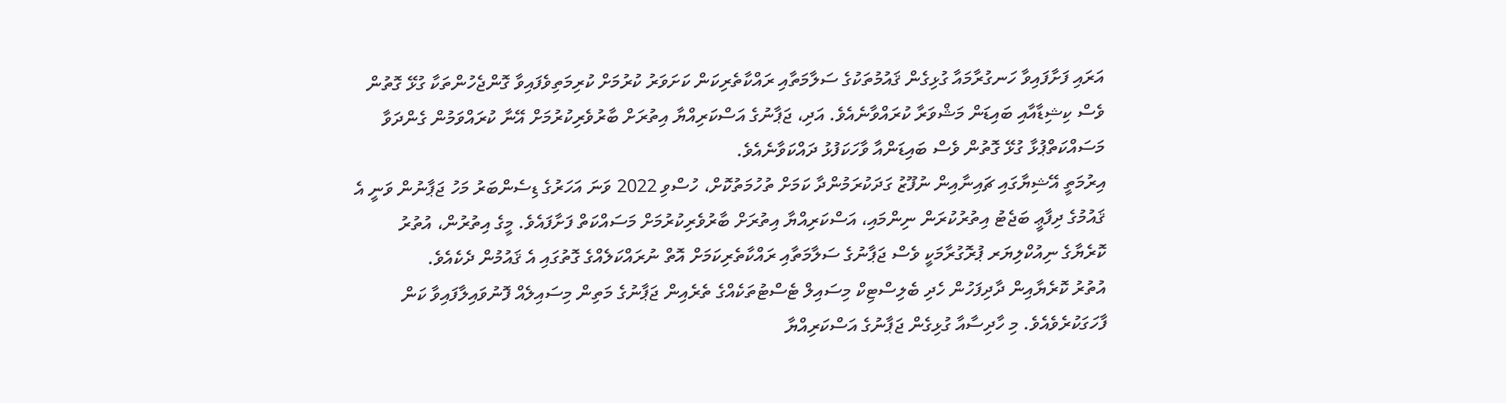އަރައި ފަށާފައިވާ ހަނގުރާމައާ ގުޅިގެން ޤައުމުތަކުގެ ސަލާމަތާއި ރައްކާތެރިކަން ކަށަވަރު ކުރުމަށް ކުރިމަތިވެފައިވާ ގޮންޖެހުންތަކާ ގުޅޭ ގޮތުން ވެސް ކިޝިޑާއާއި ބައިޑަން މަޝްވަރާ ކުރައްވާނެއެވެ. އަދި، ޖަޕާނުގެ އަސްކަރިއްޔާ އިތުރަށް ބާރުވެރިކުރުމަށް އޭނާ ކުރައްވަމުން ގެންދަވާ މަސައްކަތްޕުޅާ ގުޅޭ ގޮތުން ވެސް ބައިޑަންއާ ވާހަކަފުޅު ދައްކަވާނެއެވެ.
އިރުމަތީ އޭޝިޔާގައި ޗައިނާއިން ނުފޫޒު ގަދަކުރަމުންދާ ކަމަށް ތުހުމަތުކޮށް، ހުސްވި 2022 ވަނަ އަހަރުގެ ޑިސެންބަރު މަހު ޖަޕާނުން ވަނީ އެ ޤައުމުގެ ދިފާޢީ ބަޖެޓު އިތުރުކުރަން ނިންމައި، އަސްކަރިއްޔާ އިތުރަށް ބާރުވެރިކުރުމަށް މަސައްކަތް ފަށާފައެވެ. މީގެ އިތުރުން، އުތުރު ކޮރެޔާގެ ނިއުކްލިޔަރ ޕުރޮގުރާމަކީ ވެސް ޖަޕާނުގެ ސަލާމަތާއި ރައްކާތެރިކަމަށް އޮތް ނުރައްކަލެއްގެ ގޮތުގައި އެ ޤައުމުން ދެކެއެވެ.
އުތުރު ކޮރެޔާއިން ދާދިފަހުން ހެދި ބެލިސްޓިކް މިސައިލް ޓެސްޓުތަކެއްގެ ތެރެއިން ޖަޕާނުގެ މަތިން މިސައިލެއް ފޮނުވައިލާފައިވާ ކަން ފާހަގަކުރެވެއެވެ. މި ހާދިސާއާ ގުޅިގެން ޖަޕާނުގެ އަސްކަރިއްޔާ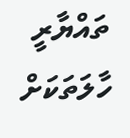ތައްޔާރީ ހާލަތަކަށް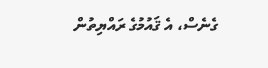ގެނެސް، އެ ޤައުމުގެ ރައްޔިތުން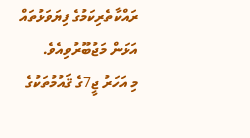ރައްކާތެރިކަމުގެ ފިޔަވަޅުތައް އަޅަން މަޖުބޫރުވިއެވެ.
މި އަހަރު ޖީ7ގެ ޤައުމުތަކުގެ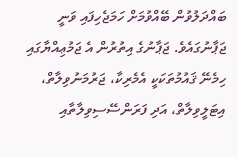ބައްދަލުވުން ބޭއްވުމަށް ހަމަޖެހިފައި ވަނީ ޖަޕާނުގައެވެ. ޖަޕާނުގެ އިތުރުން އެ ޖަމުޢިއްޔާގައި ހިމެނޭ ޤައުމުތަކަކީ އެމެރިކާ، ޖަރުމަނުވިލާތް، އިޓަލީވިލާތް، އަދި ފަރަންސޭސިވިލާތާއި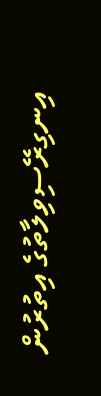އިނގިރޭސިވިލާތުގެ އިތުރުން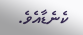ކެނެޑާއެވެ.